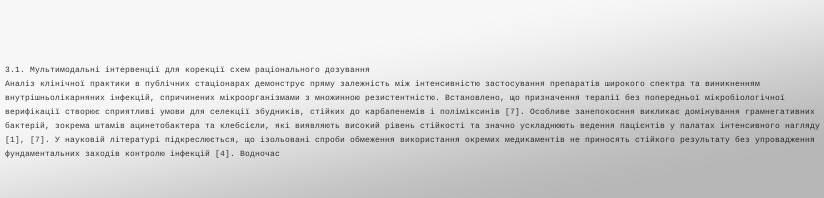3.1. Мультимодальні інтервенції для корекції схем раціонального дозування
Аналіз клінічної практики в публічних стаціонарах демонструє пряму залежність між інтенсивністю застосування препаратів широкого спектра та виникненням внутрішньолікарняних інфекцій, спричинених мікроорганізмами з множинною резистентністю. Встановлено, що призначення терапії без попередньої мікробіологічної верифікації створює сприятливі умови для селекції збудників, стійких до карбапенемів і поліміксинів [7]. Особливе занепокоєння викликає домінування грамнегативних бактерій, зокрема штамів ацинетобактера та клебсієли, які виявляють високий рівень стійкості та значно ускладнюють ведення пацієнтів у палатах інтенсивного нагляду [1], [7]. У науковій літературі підкреслюється, що ізольовані спроби обмеження використання окремих медикаментів не приносять стійкого результату без упровадження фундаментальних заходів контролю інфекцій [4]. Водночас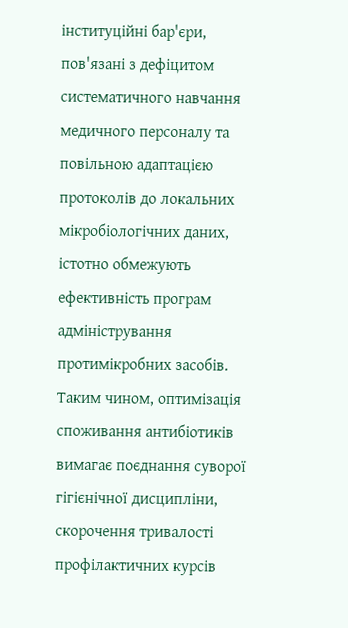інституційні бар'єри, пов'язані з дефіцитом систематичного навчання медичного персоналу та повільною адаптацією протоколів до локальних мікробіологічних даних, істотно обмежують ефективність програм адміністрування протимікробних засобів. Таким чином, оптимізація споживання антибіотиків вимагає поєднання суворої гігієнічної дисципліни, скорочення тривалості профілактичних курсів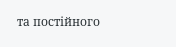та постійного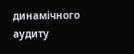динамічного аудиту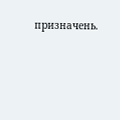призначень.